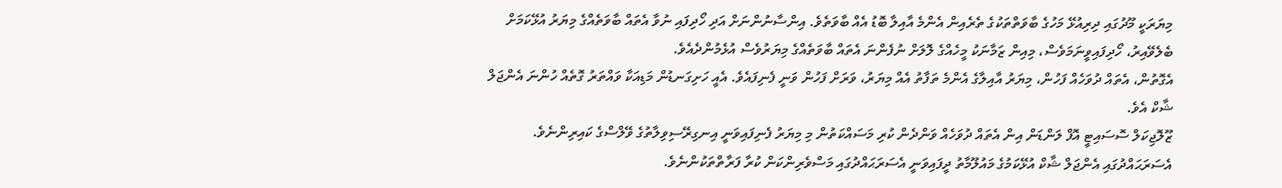މިޔަރަކީ މޫދުގައި ދިރިއުޅޭ މަހުގެ ބާވަތްތަކުގެ ތެރެއިން އެންމެ އާއިލާ ބޮޑު އެއް ބާވަތެވެ. އިންސާނުންނަށް އަދި ހޯދިފައި ނުވާ އެތައް ބާވަތެއްގެ މިޔަރު އުޅޭކަމަށް ބެލެވޭއިރު، ހޯދިފައިވީނަމަވެސް، މިއިން ޒަމާނަކު މީހެއްގެ ލޮލަށް ނުފެންނަ އެތައް ބާވަތެއްގެ މިޔަރުވެސް އުޅެމުންދެއެވެ.
އެގޮތުން، އެތައް ދުވަހެއް ފަހުން، މިޔަރު އާއިލާގެ އެންމެ ތަފާތު އެއް މިޔަރު، ވަރަށް ފަހުން ވަނީ ފެނިފައެވެ. އެއީ ހަށިގަނޑުން މަޑިއަކާ ވައްތަރު ގޮތެއް ހުންނަ އެންޖަލް ޝާކް އެވެ.
ޒޫލޮޖިކަލް ސޮސައިޓީ އޮފް ލަންޑަން އިން އެތައް ދުވަހެއް ވަންދެން ކުރި މަސައްކަތުން މި މިޔަރު ފެނިފައިވަނީ އިނގިރޭސިވިލާތުގެ ވޭލްސްގެ ކައިރިންނެވެ. އެސަރަޙައްދުގައި އެންޖަލް ޝާކް އުޅޭކަމުގެ މައުލޫމާތު ދީފައިވަނީ އެސަރަޙައްދުގައި މަސްވެރިންކަން ކުރާ ފަރާތްތަކުންނެވެ.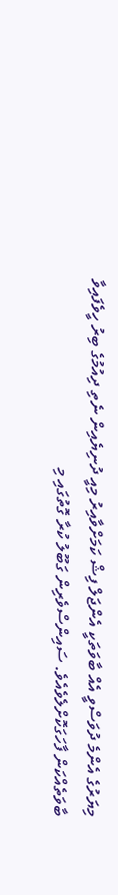މިޔަރުގެ އެންމެ ދުވަސްވީ އެއް ބާވަތަކީ އެންޖަލް ފިޝް ކަމަށްވާއިރު މިއީ ދުނިޔެއިން ނެތި ދިއުމުގެ ބިރު ހީވެފައިވާ ބާވަތެއްކަން ފާހަގަކޮށްލެވެއެވެ. ސައިންސްވެރިން ގަބޫލު ކުރާ ގޮތުގައި މި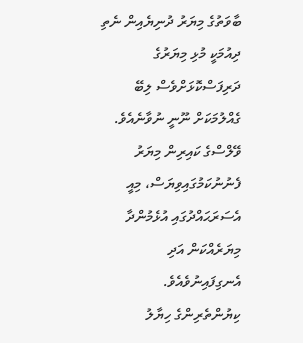ބާވަތުގެ މިޔަރު ދުނިޔެއިން ނެތި ދިއުމަކީ މުޅި މިޔަރުގެ ދަރިފަސްކޮޅަށްވެސް ލިބޭ ގެއްލުމަކަށް ނޫނީ ނުވާނެއެވެ.
ވޭލްސްގެ ކައިރިން މިޔަރު ފެނުނުކަމުގައިވިޔަސް، މިއީ އެސަރަޙައްދުގައި އުޅެމުންދާ މިޔަރެއްކަން އަދި އެނގިފައިނުވެއެވެ.
ކިޔުންތެރިންގެ ހިޔާލު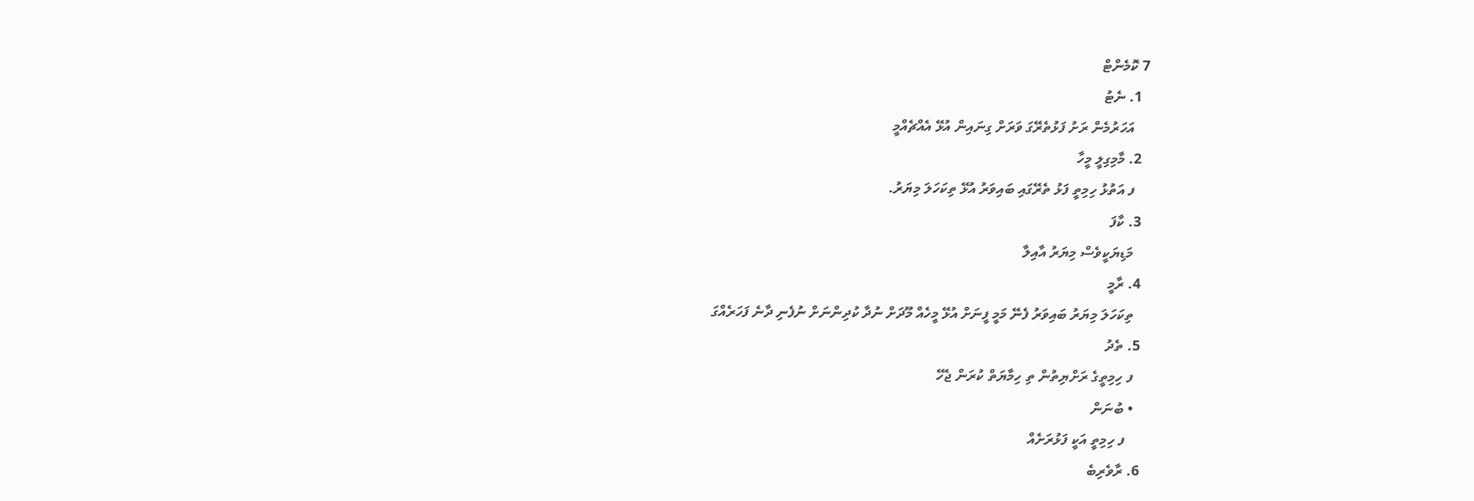7 ކޮމެންޓް
  1. ނެޓު
    އަހަރުމެން ރަށު ފަޅުތެރޭގަ ވަރަށް ގިނައިން އުޅޭ އެއްޗެއްމީ
  2. މާމިގިލީ މީހާ
    ފ އަތުޅު ހިމިތީ ފަޅު ތެރޭގައި ބައިވަރު އުޅޭ ތިކަހަލަ މިޔަރު.
  3. ކާފަ
    މަޑިޔަކީވެސް މިޔަރު އާއިލާ
  4. ރާމީ
    ތިކަހަލަ މިޔަރު ބައިވަރު ފެނޭ މަމީ ފީނަށް އުޅޭ މީހެއް މޫދަށް ނުދާ ކުދިންނަށް ނުފެނި ދާނެ ފަހަރެއްގަ
  5. ތެދު
    ފ ހިމިތީގެ ރަށްޔިތުން ތި ހިމާޔަތް ކުރަން ޖެހޭ
    • ބުނަން
      ފ ހިމިތީ އަކީ ފަޅުރަށެއް
  6. ރާވެރިބެ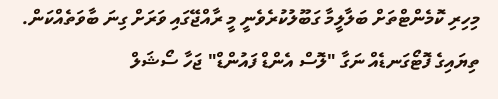މިހިރި ކޮމެންޓްތަށް ބަލާލީމާ ގަބޫލުކުރެވެނީ މީ ރާއްޖޭގައި ވަރަށް ގިނަ ބާވަތެއްކަން. ތިޔައިގެ ފޮޓޯގަނޑެއް ނަގާ "ލޮސް އެންޑް ފައުންޑް" ޖަހާ ސޯޝަލް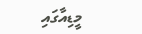މީޑިއާގައި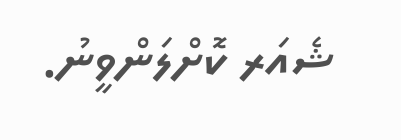ޝެއަރ ކޮށްލަންވީނު.